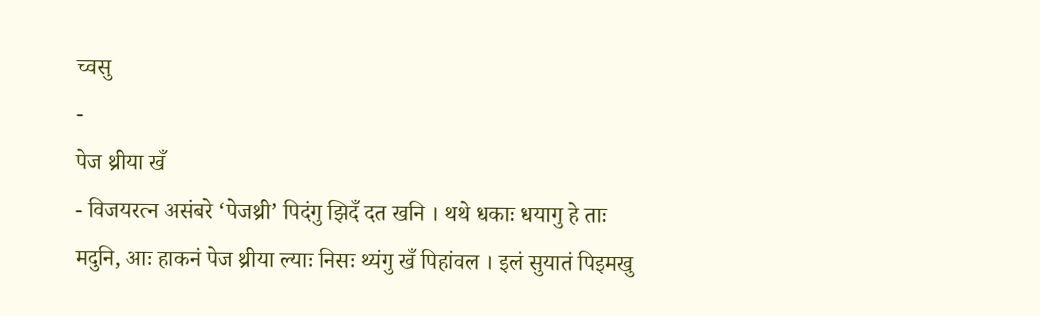च्वसु
-
पेज थ्रीया खँ
- विजयरत्न असंबरे ‘पेजथ्री’ पिदंगु झिदँ दत खनि । थथे धकाः धयागु हे ताः मदुनि, आः हाकनं पेज थ्रीया ल्याः निसः थ्यंगु खँ पिहांवल । इलं सुयातं पिइमखु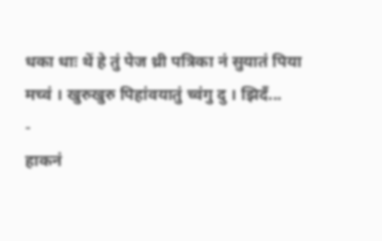धका धाः थें हे तुं पेज थ्री पत्रिका नं सुयातं पिया मच्वं । खुरुखुरु पिहांवयातुं च्वंगु दु । झिदँ...
-
हाकनं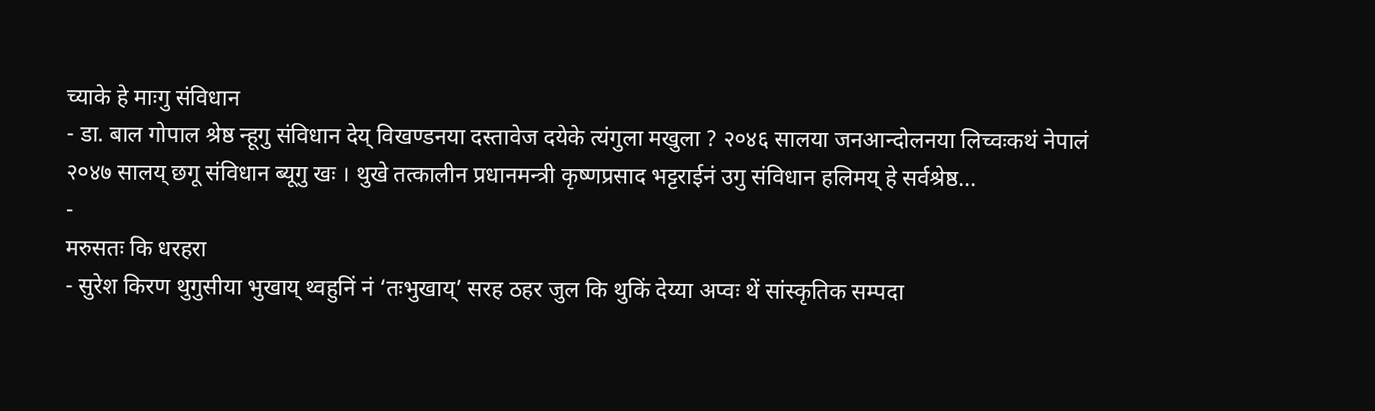च्याके हे माःगु संविधान
- डा. बाल गोपाल श्रेष्ठ न्हूगु संविधान देय् विखण्डनया दस्तावेज दयेके त्यंगुला मखुला ? २०४६ सालया जनआन्दोलनया लिच्वःकथं नेपालं २०४७ सालय् छगू संविधान ब्यूगु खः । थुखे तत्कालीन प्रधानमन्त्री कृष्णप्रसाद भट्टराईनं उगु संविधान हलिमय् हे सर्वश्रेष्ठ...
-
मरुसतः कि धरहरा
- सुरेश किरण थुगुसीया भुखाय् थ्वहुनिं नं ‘तःभुखाय्’ सरह ठहर जुल कि थुकिं देय्या अप्वः थें सांस्कृतिक सम्पदा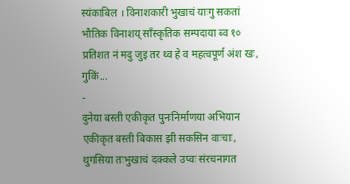स्यंकाबिल । विनाशकारी भुखाचं याःगु सकतां भौतिक विनाशय् साँस्कृतिक सम्पदाया ब्व १० प्रतिशत नं मदु जुइ तर थ्व हे व महत्वपूर्ण अंश खः, गुकिं...
-
दुनेया बस्ती एकीकृत पुनःनिर्माणया अभियान
एकीकृत बस्ती बिकास झी सकसिन वाःचाः, थुगसिया तःभुखाचं दक्कले उप्वः संरचनागत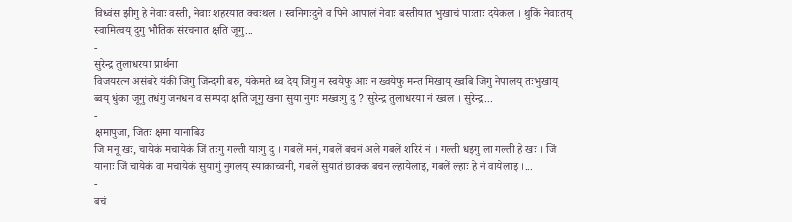विध्वंस झीगु हे नेवाः वस्ती, नेवाः शहरयात क्वःथल । स्वनिगःदुने व पिने आपालं नेवाः बस्तीयात भुखाचं पाःताः दयेकल । थुकिं नेवाःतय् स्वामित्वय् दुगु भौतिक संरचनात क्षति जूगु...
-
सुरेन्द्र तुलाधरया प्रार्थना
विजयरत्न असंबरे यंकी जिगु जिन्दगी बरु, यंकेमते थ्व देय् जिगु न स्वयेफु आः न ख्वयेफु मन्त मिखाय् ख्वबि जिगु नेपालय् तःभुखाय् ब्वय् धुंका जूगु तधंगु जनधन व सम्पदा क्षति जूगु खना सुया नुगः मख्वःगु दु ? सुरेन्द्र तुलाधरया नं ख्वल । सुरेन्द्र...
-
क्षमापुजा, जितः क्षमा यानाबिउ
जि मनू खः, चायेकं मचायेकं जिं तःगु गल्ती याःगु दु । गबलें मनं, गबलें बचनं अले गबलें शरिरं नं । गल्ती धइगु ला गल्ती हे खः । जिं यानाः जिं चायेकं वा मचायेकं सुयागुं नुगलय् स्याकाच्वनी, गबलें सुयातं छाक्क बचन ल्हायेलाइ, गबलें ल्हाः हे नं वायेलाइ ।...
-
बचं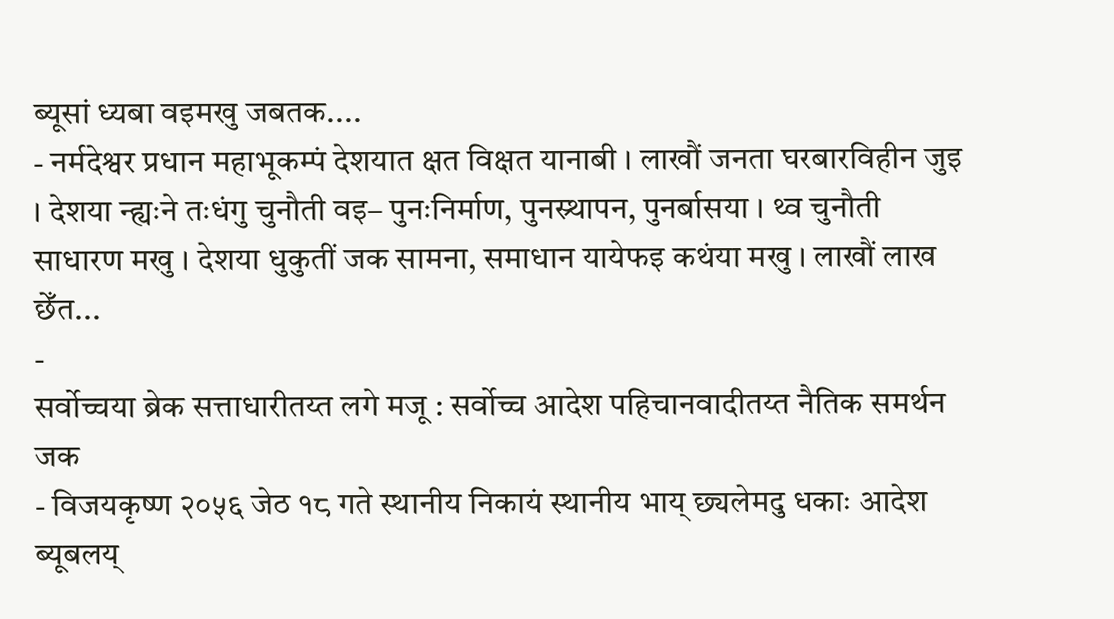ब्यूसां ध्यबा वइमखु जबतक....
- नर्मदेश्वर प्रधान महाभूकम्पं देशयात क्षत विक्षत यानाबी । लाखौं जनता घरबारविहीन जुइ । देशया न्ह्यःने तःधंगु चुनौती वइ– पुनःनिर्माण, पुनस्र्थापन, पुनर्बासया । थ्व चुनौती साधारण मखु । देशया धुकुतीं जक सामना, समाधान यायेफइ कथंया मखु । लाखौं लाख छेँत...
-
सर्वोच्चया ब्रेक सत्ताधारीतय्त लगे मजू : सर्वोच्च आदेश पहिचानवादीतय्त नैतिक समर्थन जक
- विजयकृष्ण २०५६ जेठ १८ गते स्थानीय निकायं स्थानीय भाय् छ्यलेमदु धकाः आदेश ब्यूबलय्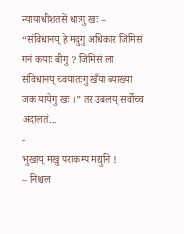न्यायाधीशतसें धाःगु खः – “संविधानय् हे मदुगु अधिकार जिमिसं गनं कयाः बीगु ? जिमिसं ला संविधानय् च्वयातःगु खँया ब्याख्या जक यायेगु खः ।” तर उबलय् सर्वोच्च अदालतं...
-
भुखाय् मखु पराकम्प मद्युनि !
– निश्चल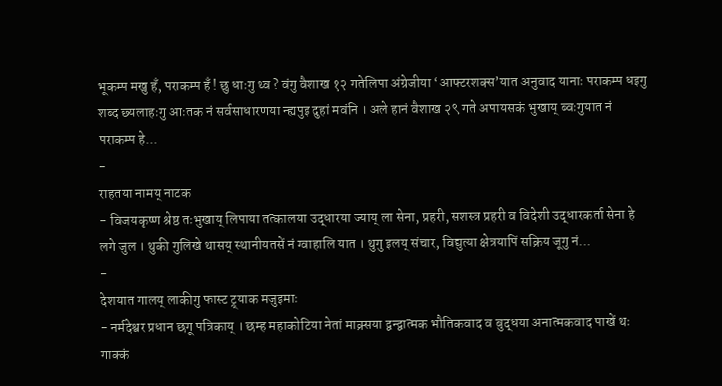भूकम्प मखु हँ, पराकम्प हँ ! छु धाःगु थ्व ? वंगु वैशाख १२ गतेलिपा अंग्रेजीया ‘आफ्टरशक्स’यात अनुवाद यानाः पराकम्प धइगु शब्द छ्यलाहःगु आःतक नं सर्वसाधारणया न्ह्यपुइ दुहां मवंनि । अले हानं वैशाख २९ गते अपायसकं भुखाय् ब्वःगुयात नं पराकम्प हे...
-
राहतया नामय् नाटक
- विजयकृष्ण श्रेष्ठ तःभुखाय् लिपाया तत्कालया उद्धारया ज्याय् ला सेना, प्रहरी, सशस्त्र प्रहरी व विदेशी उद्धारकर्ता सेना हे लगे जुल । थुकी गुलिखे थासय् स्थानीयतसें नं ग्वाहालि यात । थुगु इलय् संचार, विद्युत्या क्षेत्रयापिं सक्रिय जूगु नं...
-
देशयात गालय् लाकीगु फास्ट ट्र्याक मजुइमाः
- नर्मदेश्वर प्रधान छगू पत्रिकाय् । छम्ह महाकोटिया नेतां माक्र्सया द्वन्द्वात्मक भौतिकवाद व बुद्धया अनात्मकवाद पाखें थः गाक्कं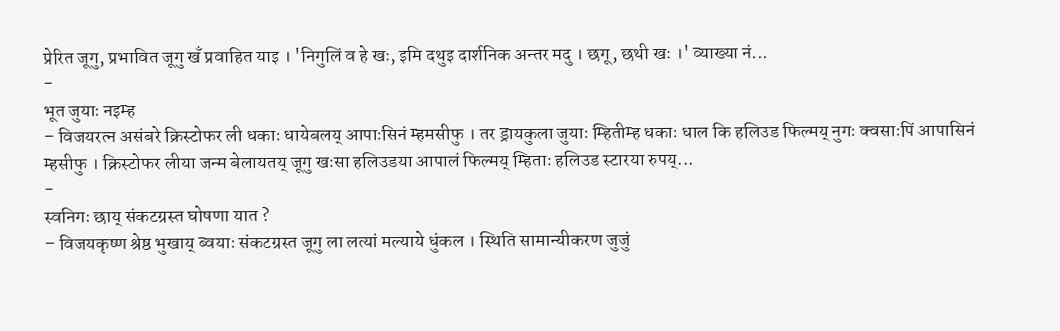प्रेरित जूगु, प्रभावित जूगु खँ प्रवाहित याइ । 'निगुलिं व हे खः, इमि दथुइ दार्शनिक अन्तर मदु । छगू, छथी खः ।' व्याख्या नं...
-
भूत जुयाः नइम्ह
– विजयरत्न असंबरे क्रिस्टोफर ली धकाः धायेबलय् आपाःसिनं म्हमसीफु । तर ड्रायकुला जुयाः म्हितीम्ह धकाः धाल कि हलिउड फिल्मय् नुगः क्वसाःपिं आपासिनं म्हसीफु । क्रिस्टोफर लीया जन्म बेलायतय् जूगु खःसा हलिउडया आपालं फिल्मय् म्हिताः हलिउड स्टारया रुपय्...
-
स्वनिगः छाय् संकटग्रस्त घोषणा यात ?
– विजयकृष्ण श्रेष्ठ भुखाय् ब्वयाः संकटग्रस्त जूगु ला लत्यां मल्याये धुंकल । स्थिति सामान्यीकरण जुजुं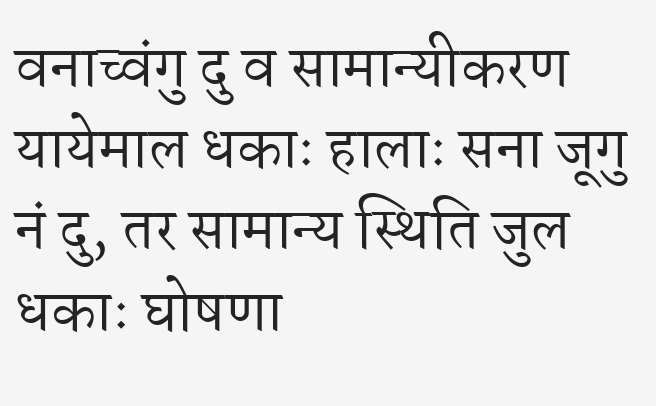वनाच्वंगु दु व सामान्यीकरण यायेमाल धकाः हालाः सना जूगु नं दु, तर सामान्य स्थिति जुल धकाः घोषणा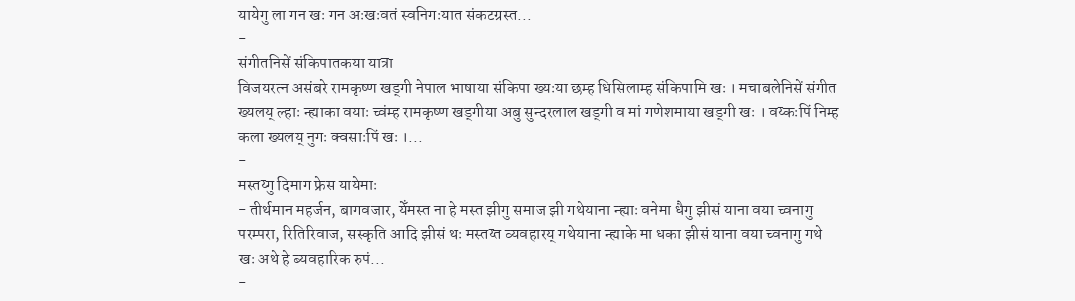यायेगु ला गन खः गन अःखःवतं स्वनिगःयात संकटग्रस्त...
-
संगीतनिसें संकिपातकया यात्रा
विजयरत्न असंबरे रामकृष्ण खड्गी नेपाल भाषाया संकिपा ख्यःया छम्ह धिसिलाम्ह संकिपामि खः । मचाबलेनिसें संगीत ख्यलय् ल्हाः न्ह्याका वयाः च्वंम्ह रामकृष्ण खड्गीया अबु सुन्दरलाल खड्गी व मां गणेशमाया खड्गी खः । वय्कःपिं निम्ह कला ख्यलय् नुगः क्वसाःपिं खः ।...
-
मस्तय्गु दिमाग फ्रेस यायेमाः
- तीर्थमान महर्जन, बागवजार, येँमस्त ना हे मस्त झीगु समाज झी गथेयाना न्ह्याः वनेमा धैगु झीसं याना वया च्वनागु परम्परा, रितिरिवाज, सस्कृति आदि झीसं थः मस्तय्त व्यवहारय् गथेयाना न्ह्याके मा धका झीसं याना वया च्वनागु गथे खः अथे हे ब्यवहारिक रुपं...
-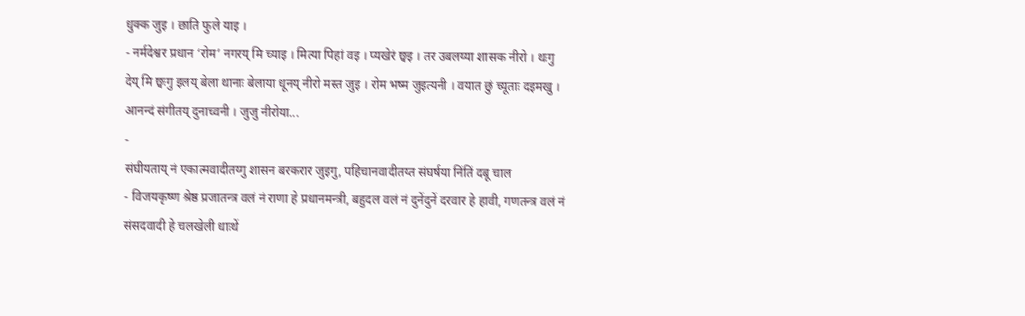धुक्क जुइ । छाति फुले याइ ।
- नर्मदेश्वर प्रधान ‘रोम’ नगरय् मि च्याइ । मित्या पिहां वइ । प्यखेरं छ्वइ । तर उबलय्या शासक नीरो । थःगु देय् मि छ्वःगु इलय् बेला थानाः बेलाया धूनय् नीरो मस्त जुइ । रोम भष्म जुइत्यनी । वयात छुं च्यूताः दइमखु । आनन्दं संगीतय् दुनाच्वनी । जुजु नीरोया...
-
संघीयताय् नं एकात्मवादीतय्गु शासन बरकरार जुइगु, पहिचानवादीतय्त संघर्षया निंतिं दबू चाल
- विजयकृष्ण श्रेष्ठ प्रजातन्त्र वलं नं राणा हे प्रधानमन्त्री, बहुदल वलं नं दुनेंदुनें दरवार हे हावी, गणतन्त्र वलं नं संसदवादी हे चलखेली धाःथें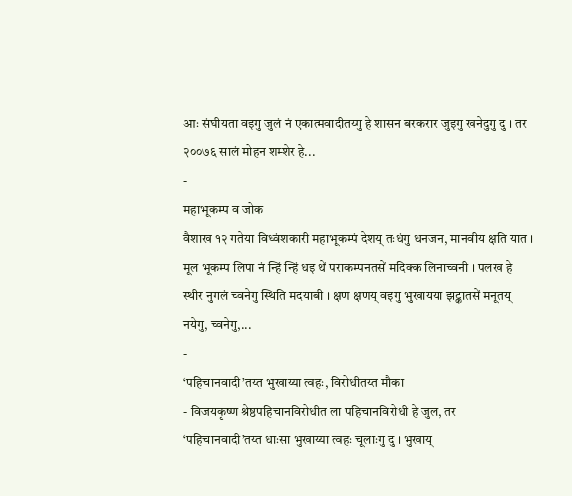आः संघीयता वइगु जुलं नं एकात्मवादीतय्गु हे शासन बरकरार जुइगु खनेदुगु दु । तर २००७६ सालं मोहन शम्शेर हे...
-
महाभूकम्प व जोक
वैशाख १२ गतेया विध्वंशकारी महाभूकम्पं देशय् तःधंगु धनजन, मानवीय क्षति यात । मूल भूकम्प लिपा नं न्हिं न्हिं धइ थें पराकम्पनतसें मदिक्क लिनाच्वनी । पलख हे स्थीर नुगलं च्वनेगु स्थिति मदयाबी । क्षण क्षणय् वइगु भुखायया झट्कातसें मनूतय् नयेगु, च्वनेगु,...
-
‘पहिचानवादी’तय्त भुखाय्या त्वहः, विरोधीतय्त मौका
- विजयकृष्ण श्रेष्ठपहिचानविरोधीत ला पहिचानविरोधी हे जुल, तर ‘पहिचानवादी’तय्त धाःसा भुखाय्या त्वहः चूलाःगु दु । भुखाय्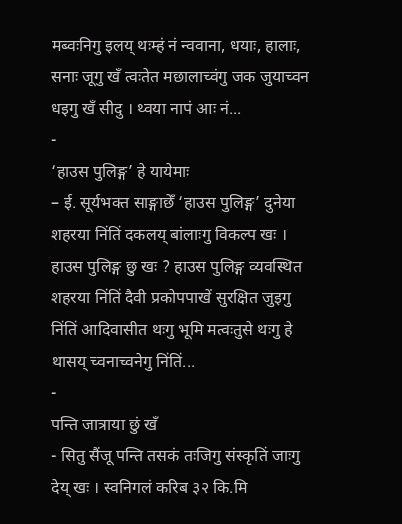मब्वःनिगु इलय् थःम्हं नं न्ववाना, धयाः, हालाः, सनाः जूगु खँ त्वःतेत मछालाच्वंगु जक जुयाच्वन धइगु खँ सीदु । थ्वया नापं आः नं...
-
‘हाउस पुलिङ्ग’ हे यायेमाः
– ई. सूर्यभक्त साङ्गाछेँ ‘हाउस पुलिङ्ग’ दुनेया शहरया निंतिं दकलय् बांलाःगु विकल्प खः । हाउस पुलिङ्ग छु खः ? हाउस पुलिङ्ग व्यवस्थित शहरया निंतिं दैवी प्रकोपपाखें सुरक्षित जुइगु निंतिं आदिवासीत थःगु भूमि मत्वःतुसे थःगु हे थासय् च्वनाच्वनेगु निंतिं...
-
पन्ति जात्राया छुं खँ
- सितु सैंजू पन्ति तसकं तःजिगु संस्कृतिं जाःगु देय् खः । स्वनिगलं करिब ३२ कि.मि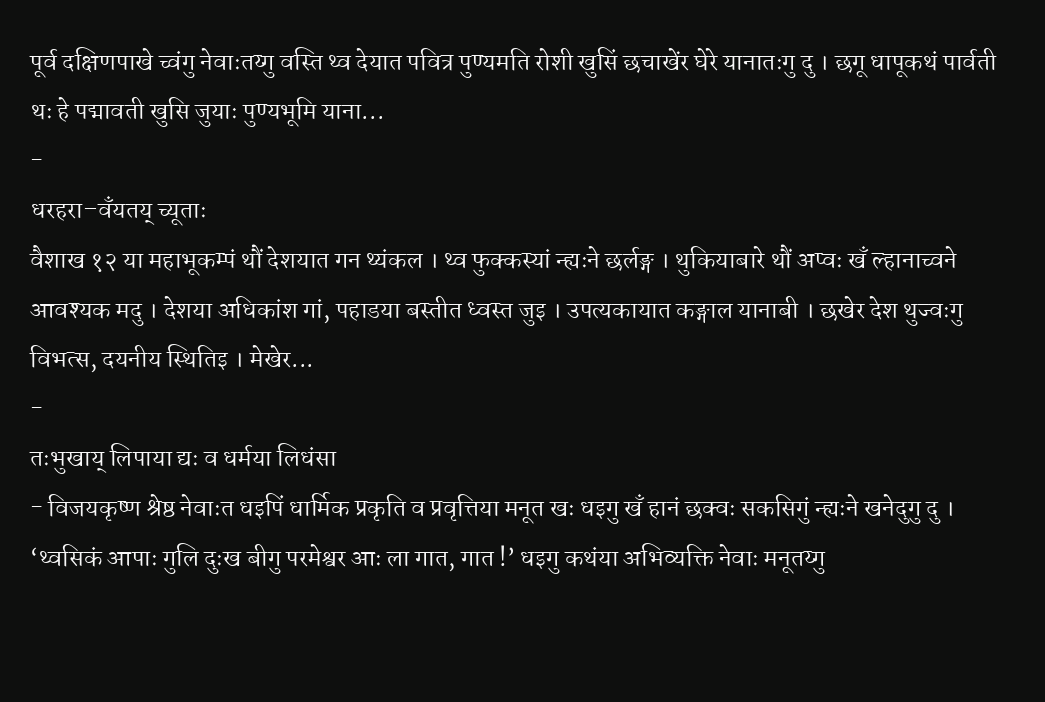पूर्व दक्षिणपाखे च्वंगु नेवाःतय्गु वस्ति थ्व देयात पवित्र पुण्यमति रोशी खुसिं छचाखेंर घेरे यानातःगु दु । छगू धापूकथं पार्वती थः हे पद्मावती खुसि जुयाः पुण्यभूमि याना...
-
धरहरा–वँयतय् च्यूताः
वैशाख १२ या महाभूकम्पं थौं देशयात गन थ्यंकल । थ्व फुक्कस्यां न्ह्यःने छर्लङ्ग । थुकियाबारे थौं अप्वः खँ ल्हानाच्वने आवश्यक मदु । देशया अधिकांश गां, पहाडया बस्तीत ध्वस्त जुइ । उपत्यकायात कङ्गाल यानाबी । छखेर देश थुज्वःगु विभत्स, दयनीय स्थितिइ । मेखेर...
-
तःभुखाय् लिपाया द्यः व धर्मया लिधंसा
- विजयकृष्ण श्रेष्ठ नेवाःत धइपिं धार्मिक प्रकृति व प्रवृत्तिया मनूत खः धइगु खँ हानं छक्वः सकसिगुं न्ह्यःने खनेदुगु दु । ‘थ्वसिकं आपाः गुलि दुःख बीगु परमेश्वर आः ला गात, गात !’ धइगु कथंया अभिव्यक्ति नेवाः मनूतय्गु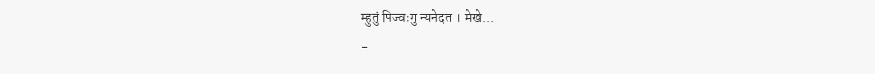म्हुतुं पिज्वःगु न्यनेदत । मेखे...
-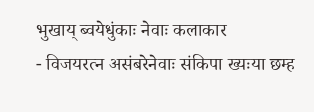भुखाय् ब्वयेधुंकाः नेवाः कलाकार
- विजयरत्न असंबरेनेवाः संकिपा ख्यःया छम्ह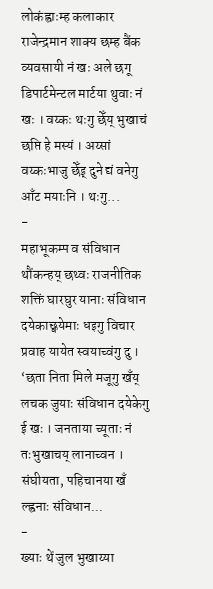लोकंह्वाःम्ह कलाकार राजेन्द्रमान शाक्य छम्ह बैंक व्यवसायी नं खः अले छगू डिपार्टमेन्टल मार्टया थुवाः नं खः । वय्कः थःगु छेँय् भुखाचं छप्ति हे मस्यं । अय्सां वय्कःभाजु छेँइ् दुने द्यं वनेगु आँट मयाःनि । थःगु...
-
महाभूकम्प व संविधान
थौंकन्हय् छथ्वः राजनीतिक शक्तिं घारघुर यानाः संविधान दयेकाछ्वयेमाः धइगु विचार प्रवाह यायेत स्वयाच्वंगु दु । ‘छता निता मिले मजूगु खँय् लचक जुयाः संविधान दयेकेगु ई खः । जनताया च्यूताः नं तःभुखाचय् लानाच्वन । संघीयता, पहिचानया खँ ल्ह्वनाः संविधान...
-
ख्याः थें जुल भुखाय्या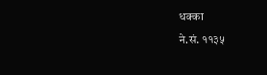धक्का
ने.सं. ११३५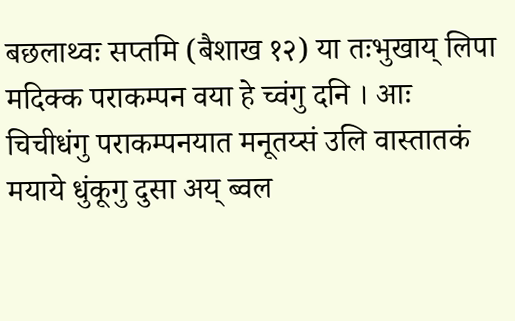बछलाथ्वः सप्तमि (बैशाख १२) या तःभुखाय् लिपा मदिक्क पराकम्पन वया हे च्वंगु दनि । आः चिचीधंगु पराकम्पनयात मनूतय्सं उलि वास्तातकं मयाये धुंकूगु दुसा अय् ब्वल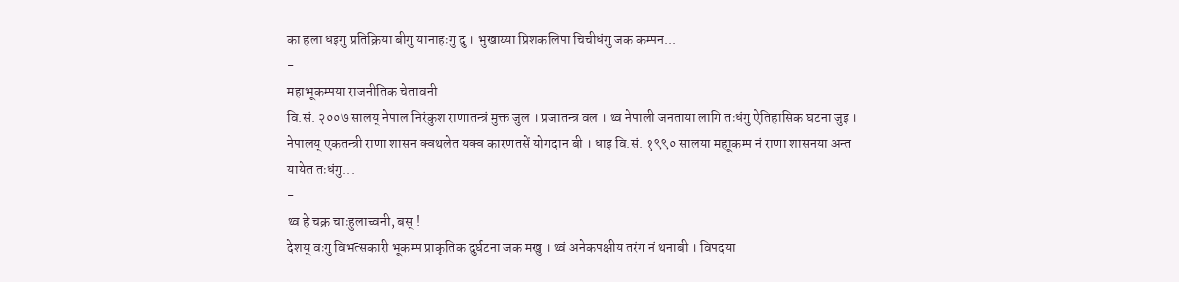का हला धइगु प्रतिक्रिया बीगु यानाहःगु दु । भुखाय्या प्रिशकलिपा चिचीधंगु जक कम्पन...
-
महाभूकम्पया राजनीतिक चेतावनी
वि.सं. २००७ सालय् नेपाल निरंकुश राणातन्त्रं मुक्त जुल । प्रजातन्त्र वल । थ्व नेपाली जनताया लागि तःधंगु ऐतिहासिक घटना जुइ । नेपालय् एकतन्त्री राणा शासन क्वथलेत यक्व कारणतसें योगदान बी । धाइ वि.सं. १९९० सालया महाूकम्प नं राणा शासनया अन्त यायेत तःधंगु...
-
थ्व हे चक्र चाःहुलाच्वनी, बस् !
देशय् वःगु विभत्सकारी भूकम्प प्राकृतिक दुर्घटना जक मखु । थ्वं अनेकपक्षीय तरंग नं थनाबी । विपदया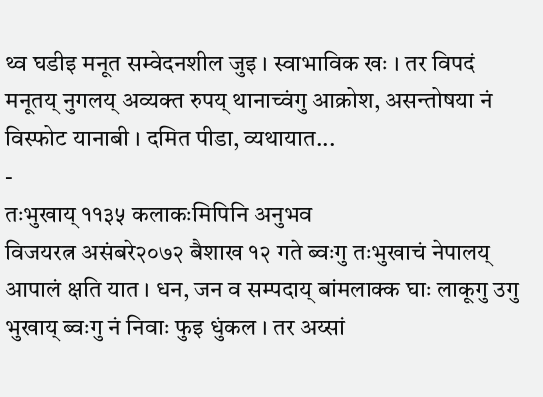थ्व घडीइ मनूत सम्वेदनशील जुइ । स्वाभाविक खः । तर विपदं मनूतय् नुगलय् अव्यक्त रुपय् थानाच्वंगु आक्रोश, असन्तोषया नं विस्फोट यानाबी । दमित पीडा, व्यथायात...
-
तःभुखाय् ११३५ कलाकःमिपिनि अनुभव
विजयरत्न असंबरे२०७२ बैशाख १२ गते ब्वःगु तःभुखाचं नेपालय् आपालं क्षति यात । धन, जन व सम्पदाय् बांमलाक्क घाः लाकूगु उगु भुखाय् ब्वःगु नं निवाः फुइ धुंकल । तर अय्सां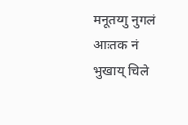मनूतय्गु नुगलं आःतक नं भुखाय् चिले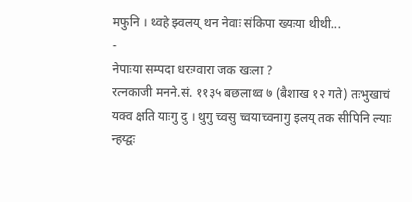मफुनि । थ्वहे झ्वलय् थन नेवाः संकिपा ख्यःया थीथी...
-
नेपाःया सम्पदा धरःग्वारा जक खःला ?
रत्नकाजी मनने.सं. ११३५ बछलाथ्व ७ (बैशाख १२ गते) तःभुखाचं यक्व क्षति याःगु दु । थुगु च्वसु च्वयाच्वनागु इलय् तक सीपिनि ल्याः न्हय्द्वः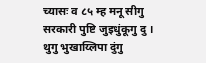च्यासः व ८५ म्ह मनू सीगु सरकारी पुष्टि जुइधुंकूगु दु । थुगु भुखाय्लिपा दुंगु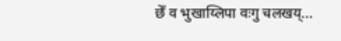छेँ व भुखाय्लिपा वःगु चलखय्...